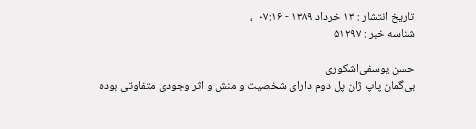تاریخ انتشار : ۱۳ خرداد ۱۳۸۹ - ۰۷:۱۶  ،
شناسه خبر : ۵۱۲۹۷

حسن یوسفی‌اشکوری
بی‌گمان پاپ ژان پل دوم دارای شخصیت و منش و اثر وجودی متفاوتی بوده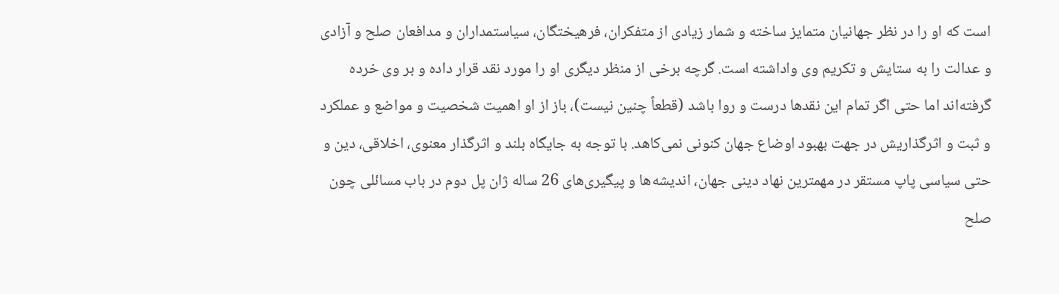است که او را در نظر جهانیان متمایز ساخته و شمار زیادی از متفکران، فرهیختگان، سیاستمداران و مدافعان صلح و آزادی و عدالت را به ستایش و تکریم وی واداشته است. گرچه برخی از منظر دیگری او را مورد نقد قرار داده و بر وی خرده گرفته‌اند اما حتی اگر تمام این نقدها درست و روا باشد (قطعاً چنین نیست)، باز از او اهمیت شخصیت و مواضع و عملکرد و ثبت و اثر‌‌گذاریش در جهت بهبود اوضاع جهان کنونی نمی‌کاهد. با توجه به جایگاه بلند و اثر‌گذار معنوی، اخلاقی، دین و حتی سیاسی پاپ مستقر در مهمترین نهاد دینی جهان، اندیشه‌ها و پیگیری‌های 26 ساله ژان پل دوم در باب مسائلی چون صلح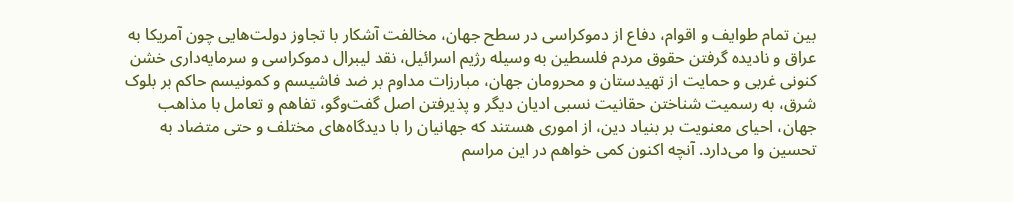بین تمام طوایف و اقوام، دفاع از دموکراسی در سطح جهان، مخالفت آشکار با تجاوز دولت‌هایی چون آمریکا به عراق و نادیده گرفتن حقوق مردم فلسطین به وسیله رژیم اسرائیل، نقد لیبرال دموکراسی و سرمایه‌داری خشن کنونی غربی و حمایت از تهیدستان و محرومان جهان، مبارزات مداوم بر ضد فاشیسم و کمونیسم حاکم بر بلوک شرق، به رسمیت شناختن حقانیت نسبی ادیان دیگر و پذیرفتن اصل گفت‌وگو، تفاهم و تعامل با مذاهب جهان، احیای معنویت بر بنیاد دین، از اموری هستند که جهانیان را با دیدگاه‌های مختلف و حتی متضاد به تحسین وا می‌دارد. آنچه اکنون کمی ‌خواهم در این مراسم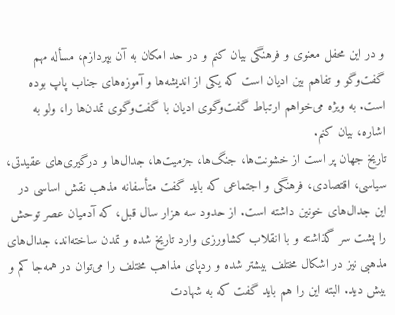و در این محفل معنوی و فرهنگی بیان کنم و در حد امکان به آن بپردازم، مسأله مهم گفت‌وگو و تفاهم بین ادیان است که یکی از اندیشه‌ها و آموزه‌های جناب پاپ بوده است. به ویژه می‌خواهم ارتباط گفت‌وگوی ادیان با گفت‌وگوی تمدن‌ها را، ولو به اشاره، بیان کنم.
تاریخ جهان پر است از خشونت‌ها، جنگ‌ها، جزمیت‌ها، جدال‌ها و درگیری‌های عقیدتی، سیاسی، اقتصادی، فرهنگی و اجتماعی که باید گفت متأسفانه مذهب نقش اساسی در این جدال‌های خونین داشته است. از حدود سه هزار سال قبل، که آدمیان عصر توحش را پشت سر گذاشته و با انقلاب کشاورزی وارد تاریخ شده و تمدن ساخته‌اند، جدال‌های مذهبی نیز در اشکال مختلف بیشتر شده و ردپای مذاهب مختلف را می‌توان در همه‌جا کم و بیش دید. البته این را هم باید گفت که به شهادت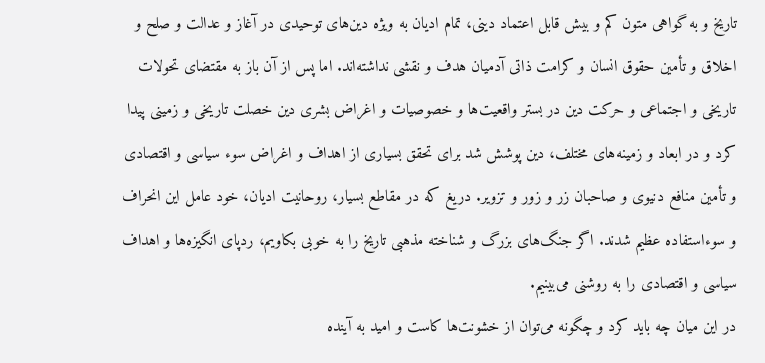تاریخ و به گواهی متون کم و بیش قابل اعتماد دینی، تمام ادیان به ویژه دین‌های توحیدی در آغاز و عدالت و صلح و اخلاق و تأمین حقوق انسان و کرامت ذاتی آدمیان هدف و نقشی نداشته‌اند. اما پس از آن باز به مقتضای تحولات تاریخی و اجتماعی و حرکت دین در بستر واقعیت‌ها و خصوصیات و اغراض بشری دین خصلت تاریخی و زمینی پیدا کرد و در ابعاد و زمینه‌های مختلف، دین پوشش شد برای تحقق بسیاری از اهداف و اغراض سوء سیاسی و اقتصادی و تأمین منافع دنیوی و صاحبان زر و زور و تزویر. دریغ که در مقاطع بسیار، روحانیت ادیان، خود عامل این انحراف و سوءاستفاده عظیم شدند. اگر جنگ‌های بزرگ و شناخته مذهبی تاریخ را به خوبی بکاویم، ردپای انگیزه‌ها و اهداف سیاسی و اقتصادی را به روشنی می‌بینیم.
در این میان چه باید کرد و چگونه می‌توان از خشونت‌ها کاست و امید به آینده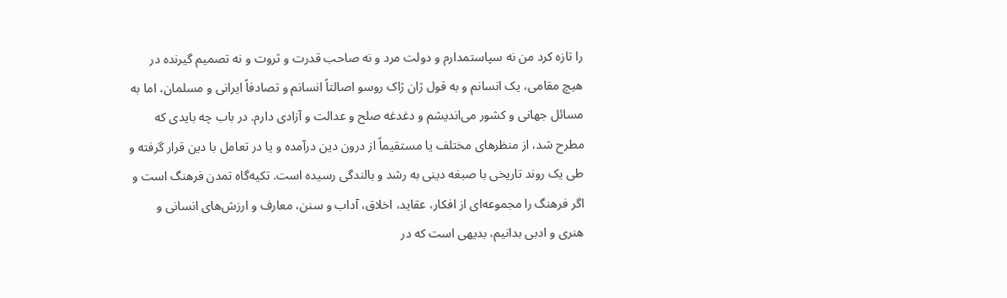را تازه کرد من نه سپاستمدارم و دولت مرد و نه صاحب قدرت و ثروت و نه تصمیم گیرنده در هیچ مقامی، یک انسانم و به قول ژان ژاک روسو اصالتاً انسانم و تصادفاً ایرانی و مسلمان، اما به مسائل جهانی و کشور می‌اندیشم و دغدغه صلح و عدالت و آزادی دارم. در باب چه بایدی که مطرح شد، از منظرهای مختلف یا مستقیماً از درون دین درآمده و یا در تعامل با دین قرار گرفته و طی یک روند تاریخی با صبغه دینی به رشد و بالندگی رسیده است. تکیه‌گاه تمدن فرهنگ است و اگر فرهنگ را مجموعه‌ای از افکار، عقاید، اخلاق، آداب و سنن، معارف و ارزش‌های انسانی و هنری و ادبی بدانیم، بدیهی است که در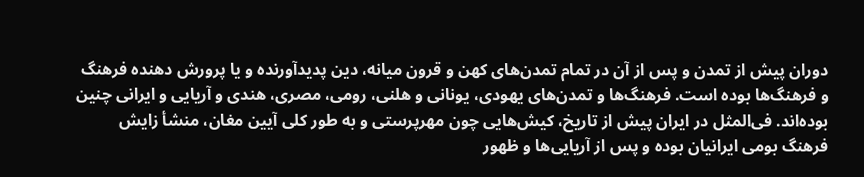دوران پیش از تمدن و پس از آن در تمام تمدن‌های کهن و قرون میانه، دین پدید‌آورنده و یا پرورش دهنده فرهنگ و فرهنگ‌ها بوده است. فرهنگ‌ها و تمدن‌های یهودی، یونانی و هلنی، رومی، مصری، هندی و آریایی و ایرانی چنین بوده‌اند. فی‌المثل در ایران پیش از تاریخ، کیش‌هایی چون مهر‌پرستی و به طور کلی آیین مغان، منشأ زایش فرهنگ بومی ایرانیان بوده و پس از آریایی‌ها و ظهور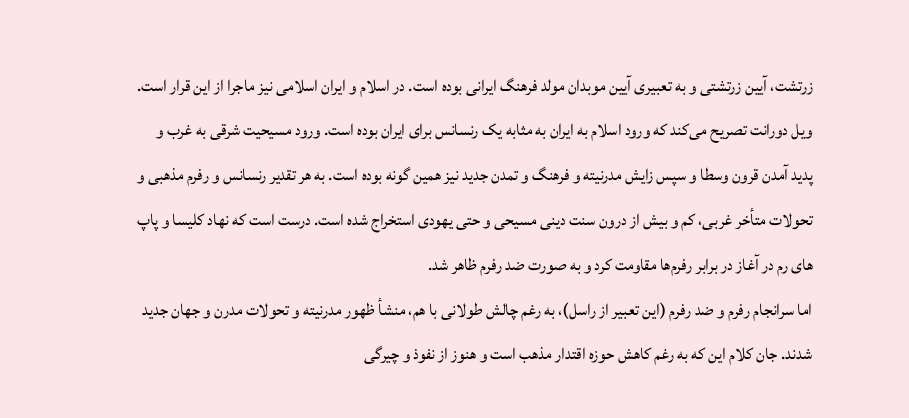زرتشت، آیین زرتشتی و به تعبیری آیین موبدان مولد فرهنگ ایرانی بوده است. در اسلام و ایران اسلامی نیز ماجرا از این قرار است. ویل دورانت تصریح می‌کند که ورود اسلام به ایران به مثابه یک رنسانس برای ایران بوده است. ورود مسیحیت شرقی به غرب و پدید آمدن قرون وسطا و سپس زایش مدرنیته و فرهنگ و تمدن جدید نیز همین گونه بوده است. به هر تقدیر رنسانس و رفرم مذهبی و تحولات متأخر غربی، کم و بیش از درون سنت دینی مسیحی و حتی یهودی استخراج شده است. درست است که نهاد کلیسا و پاپ های رم در آغاز در برابر رفرم‌ها مقاومت کرد و به صورت ضد رفرم ظاهر شد.
اما سرانجام رفرم و ضد رفرم (این تعبیر از راسل)، به رغم چالش‌ طولانی با هم، منشأ ظهور مدرنیته و تحولات مدرن و جهان جدید شدند. جان کلام این که به رغم کاهش حوزه اقتدار مذهب است و هنوز از نفوذ و چیرگی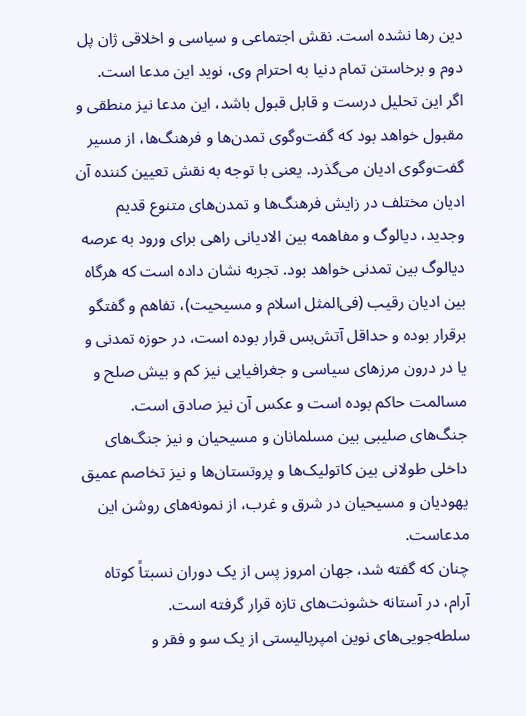دین رها نشده است. نقش اجتماعی و سیاسی و اخلاقی ژان پل دوم و برخاستن تمام دنیا به احترام وی، نوید این مدعا است.
اگر این تحلیل درست و قابل قبول باشد، این مدعا نیز منطقی و مقبول خواهد بود که گفت‌وگوی تمدن‌ها و فرهنگ‌ها، از مسیر گفت‌وگوی ادیان می‌گذرد. یعنی با توجه به نقش تعیین کننده آن ادیان مختلف در زایش فرهنگ‌ها و تمدن‌های متنوع قدیم وجدید، دیالوگ و مفاهمه بین الادیانی راهی برای ورود به عرصه دیالوگ بین تمدنی خواهد بود. تجربه نشان داده است که هرگاه بین ادیان رقیب (فی‌المثل اسلام و مسیحیت)، تفاهم و گفتگو برقرار بوده و حداقل آتش‌بس قرار بوده است، در حوزه تمدنی و یا در درون مرزهای سیاسی و جغرافیایی نیز کم و بیش صلح و مسالمت حاکم بوده است و عکس آن نیز صادق است. جنگ‌های صلیبی بین مسلمانان و مسیحیان و نیز جنگ‌های داخلی طولانی بین کاتولیک‌ها و پروتستان‌ها و نیز تخاصم عمیق یهودیان و مسیحیان در شرق و غرب، از نمونه‌های روشن این مدعاست.
چنان که گفته شد، جهان امروز پس از یک دوران نسبتاً کوتاه آرام، در آستانه خشونت‌های تازه قرار گرفته است.
سلطه‌‌جویی‌های نوین امپریالیستی از یک سو و فقر و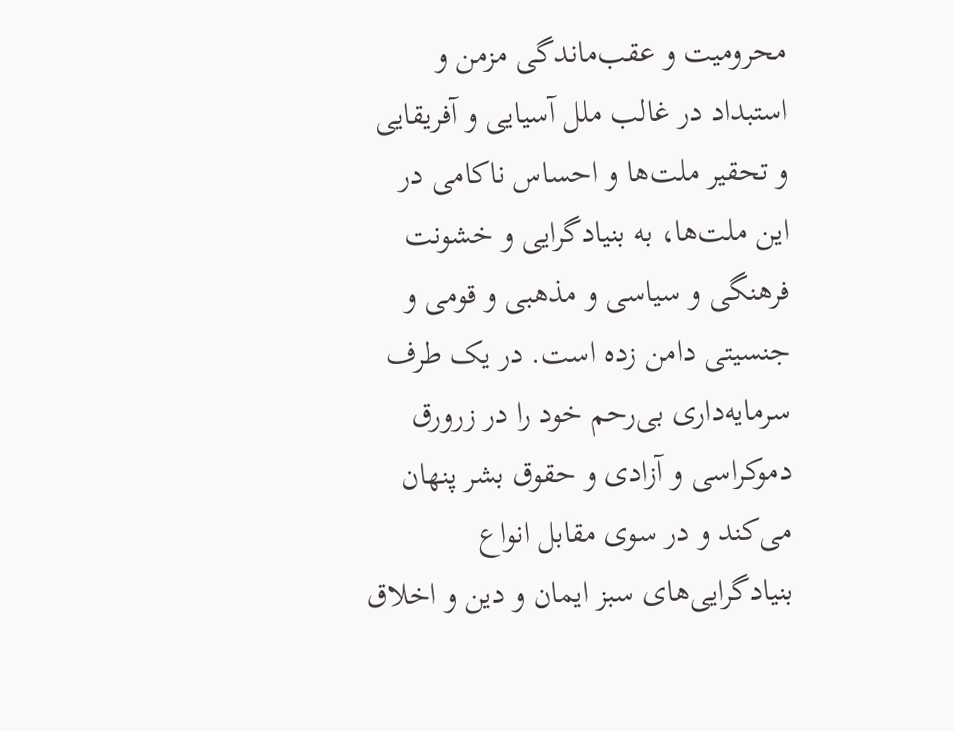محرومیت و عقب‌ماندگی مزمن و استبداد در غالب ملل آسیایی و آفریقایی و تحقیر ملت‌ها و احساس ناکامی در این ملت‌ها، به بنیاد‌گرایی و خشونت فرهنگی و سیاسی و مذهبی و قومی و جنسیتی دامن زده است. در یک طرف سرمایه‌داری بی‌رحم خود را در زرورق دموکراسی و آزادی و حقوق بشر پنهان می‌کند و در سوی مقابل انواع بنیاد‌گرایی‌های سبز ایمان و دین و اخلاق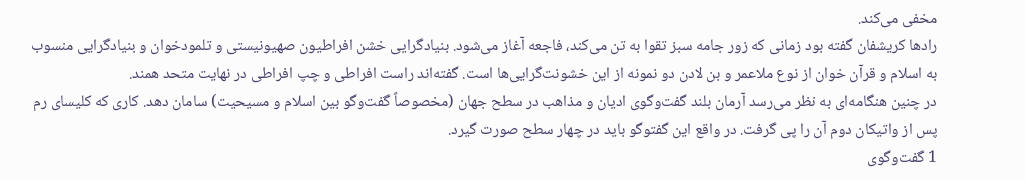مخفی می‌کند.
رادها کریشفان گفته بود زمانی که زور جامه سبز تقوا به تن می‌کند، فاجعه آغاز می‌شود. بنیاد‌گرایی خشن افراطیون صهیونیستی و تلمود‌خوان و بنیاد‌گرایی منسوب به اسلام و قرآن خوان از نوع ملا‌عمر و بن لادن دو نمونه از این خشونت‌‌گرایی‌ها است. گفته‌اند راست افراطی و چپ افراطی در نهایت متحد همند.
در چنین هنگامه‌ای به نظر می‌رسد آرمان بلند گفت‌وگوی ادیان و مذاهب در سطح جهان (مخصوصاً گفت‌وگو بین اسلام و مسیحیت) سامان دهد. کاری که کلیسای رم پس از واتیکان دوم آن را پی گرفت. در واقع این گفتوگو باید در چهار سطح صورت گیرد.
1 گفت‌وگوی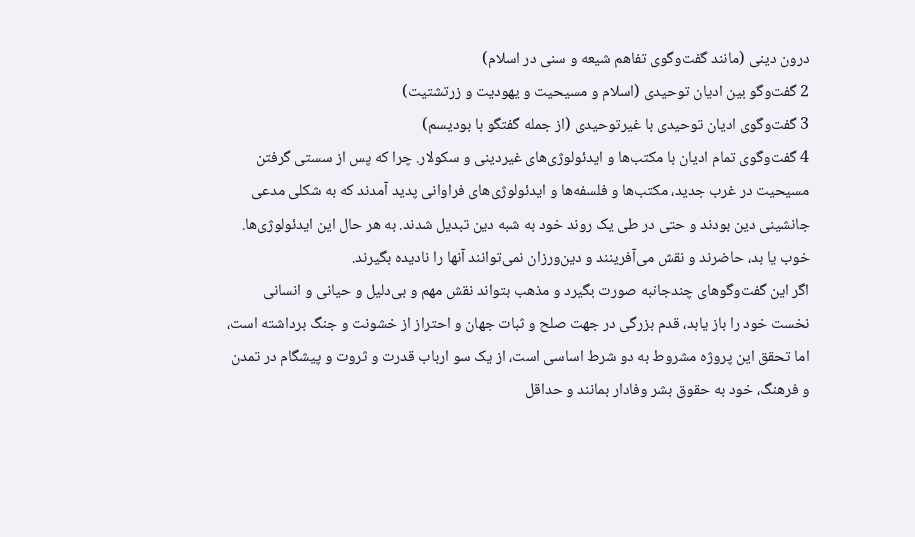درون دینی (مانند گفت‌وگوی تفاهم شیعه و سنی در اسلام)
2 گفت‌وگو بین ادیان توحیدی (اسلام و مسیحیت و یهودیت و زرتشتیت)
3 گفت‌وگوی ادیان توحیدی با غیرتوحیدی (از جمله گفتگو با بودیسم)
4 گفت‌وگوی تمام ادیان با مکتب‌ها و ایدئولوژی‌های غیردینی و سکولار. چرا که پس از سستی گرفتن مسیحیت در غرب جدید، مکتب‌ها و فلسفه‌ها و ایدئولوژی‌های فراوانی پدید آمدند که به شکلی مدعی جانشینی دین بودند و حتی در طی یک روند خود به شبه دین تبدیل شدند. به هر حال این ایدئولوژی‌ها. خوب یا بد، حاضرند و نقش می‌آفرینند و دین‌‌ورزان نمی‌توانند آنها را نادیده بگیرند.
اگر این گفت‌وگوهای چندجانبه صورت بگیرد و مذهب بتواند نقش مهم و بی‌دلیل و حیانی و انسانی نخست خود را باز یابد، قدم بزرگی در جهت صلح و ثبات جهان و احتراز از خشونت و جنگ برداشته است، اما تحقق این پروژه مشروط به دو شرط اساسی است، از یک سو ارباب قدرت و ثروت و پیشگام در تمدن و فرهنگ، خود به حقوق بشر وفادار بمانند و حداقل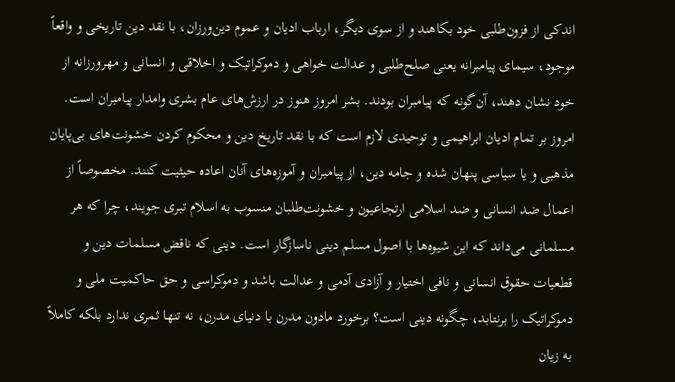اندکی از فزون‌طلبی خود بکاهند و از سوی دیگر، ارباب ادیان و عموم دین‌ورزان، با نقد دین تاریخی و واقعاً موجود، سیمای پیامبرانه یعنی صلح‌طلبی و عدالت خواهی و دموکراتیک و اخلاقی و انسانی و مهرورزانه از خود نشان دهند، آن‌گونه که پیامبران بودند. بشر امروز هنوز در ارزش‌های عام بشری وامدار پیامبران است. امروز بر تمام ادیان ابراهیمی و توحیدی لازم است که با نقد تاریخ دین و محکوم کردن خشونت‌های بی‌پایان مذهبی و یا سیاسی پنهان شده و جامه دین، از پیامبران و آموزه‌های آنان اعاده حیثیت کنند. مخصوصاً از اعمال ضد انسانی و ضد اسلامی ارتجاعیون و خشونت‌طلبان منسوب به اسلام تبری جویند، چرا که هر مسلمانی می‌داند که این شیوه‌ها با اصول مسلم دینی ناسازگار است. دینی که ناقض مسلمات دین و قطعیات حقوق انسانی و نافی اختیار و آزادی آدمی و عدالت باشد و دموکراسی و حق حاکمیت ملی و دموکراتیک را بر‌نتابد، چگونه دینی است؟ برخورد مادون مدرن با دنیای مدرن، نه تنها ثمری ندارد بلکه کاملاً به زیان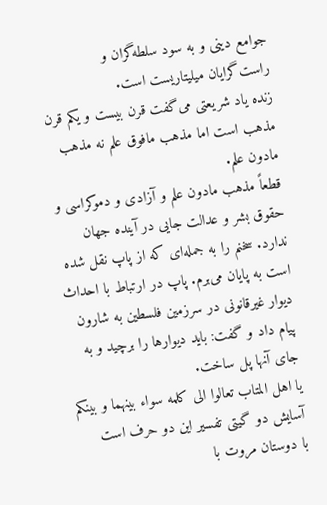جوامع دینی و به سود سلطه‌گران و راست‌گرایان میلیتاریست است.
زنده یاد شریعتی می‌گفت قرن بیست و یکم قرن مذهب است اما مذهب مافوق علم نه مذهب مادون علم.
قطعاً مذهب مادون علم و آزادی و دموکراسی و حقوق بشر و عدالت جایی در آینده جهان ندارد. سخنم را به جمله‌ای که از پاپ نقل شده است به پایان می‌برم. پاپ در ارتباط با احداث دیوار غیرقانونی در سرزمین فلسطین به شارون پیام داد و گفت: باید دیوارها را برچید و به جای آنها پل ساخت.
یا اهل المتاب تعالوا الی کلمه سواء بینهما و بینکم
آسایش دو گیتی تفسیر این دو حرف است
با دوستان مروت با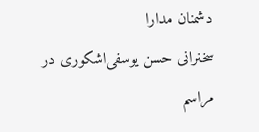دشمنان مدارا
سخنرانی حسن یوسفی‌اشکوری در مراسم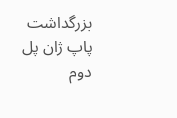بزرگداشت پاپ ژان پل دوم